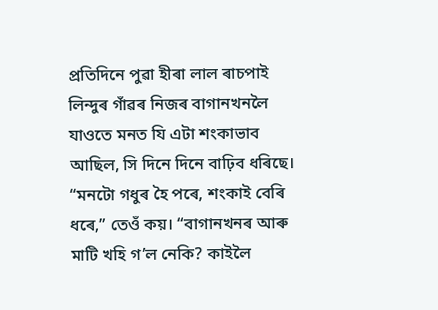প্ৰতিদিনে পুৱা হীৰা লাল ৰাচপাই লিন্দুৰ গাঁৱৰ নিজৰ বাগানখনলৈ যাওতে মনত যি এটা শংকাভাব আছিল, সি দিনে দিনে বাঢ়িব ধৰিছে। “মনটো গধুৰ হৈ পৰে, শংকাই বেৰি ধৰে,” তেওঁ কয়। “বাগানখনৰ আৰু মাটি খহি গ’ল নেকি? কাইলৈ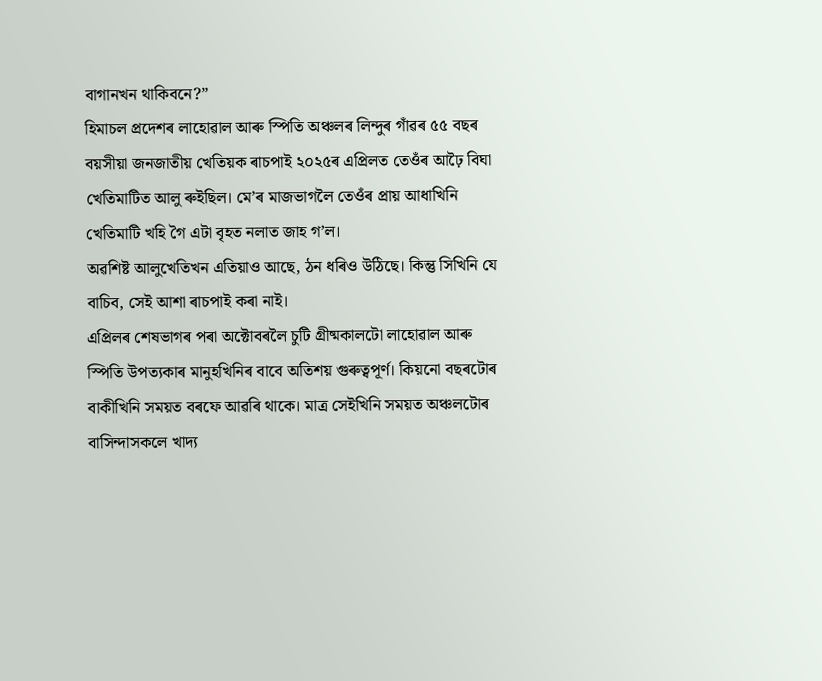বাগানখন থাকিবনে?”
হিমাচল প্ৰদেশৰ লাহোৱাল আৰু স্পিতি অঞ্চলৰ লিন্দুৰ গাঁৱৰ ৫৫ বছৰ বয়সীয়া জনজাতীয় খেতিয়ক ৰাচপাই ২০২৫ৰ এপ্ৰিলত তেওঁৰ আঢ়ৈ বিঘা খেতিমাটিত আলু ৰুইছিল। মে’ৰ মাজভাগলৈ তেওঁৰ প্ৰায় আধাখিনি খেতিমাটি খহি গৈ এটা বৃহত নলাত জাহ গ’ল।
অৱশিষ্ট আলুখেতিখন এতিয়াও আছে, ঠন ধৰিও উঠিছে। কিন্তু সিখিনি যে বাচিব, সেই আশা ৰাচপাই কৰা নাই।
এপ্ৰিলৰ শেষভাগৰ পৰা অক্টোবৰলৈ চুটি গ্ৰীষ্মকালটো লাহোৱাল আৰু স্পিতি উপত্যকাৰ মানুহখিনিৰ বাবে অতিশয় গুৰুত্বপূৰ্ণ। কিয়নো বছৰটোৰ বাকীখিনি সময়ত বৰফে আৱৰি থাকে। মাত্ৰ সেইখিনি সময়ত অঞ্চলটোৰ বাসিন্দাসকলে খাদ্য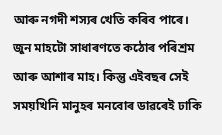আৰু নগদী শস্যৰ খেতি কৰিব পাৰে।
জুন মাহটো সাধাৰণতে কঠোৰ পৰিশ্ৰম আৰু আশাৰ মাহ। কিন্তু এইবছৰ সেই সময়খিনি মানুহৰ মনবোৰ ডাৱৰেই ঢাকি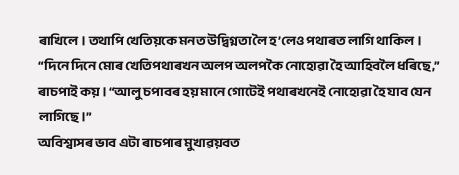ৰাখিলে। তথাপি খেতিয়কে মনত উদ্বিগ্নতা লৈ হ’লেও পথাৰত লাগি থাকিল।
“দিনে দিনে মোৰ খেতিপথাৰখন অলপ অলপকৈ নোহোৱা হৈ আহিবলৈ ধৰিছে,” ৰাচপাই কয়। “আলু চপাবৰ হয় মানে গোটেই পথাৰখনেই নোহোৱা হৈ যাব যেন লাগিছে।”
অবিশ্বাসৰ ভাব এটা ৰাচপাৰ মুখাৱয়বত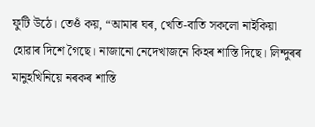ফুটি উঠে। তেওঁ কয়, “আমাৰ ঘৰ, খেতি-বাতি সকলো নাইকিয়া হোৱাৰ দিশে গৈছে। নাজানো নেদেখাজনে কিহৰ শাস্তি দিছে। লিন্দুৰৰ মানুহখিনিয়ে নৰকৰ শাস্তি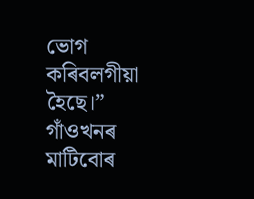ভোগ কৰিবলগীয়া হৈছে।”
গাঁওখনৰ মাটিবোৰ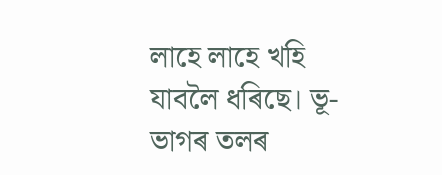লাহে লাহে খহি যাবলৈ ধৰিছে। ভূ-ভাগৰ তলৰ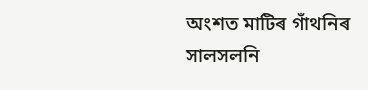অংশত মাটিৰ গাঁথনিৰ সালসলনি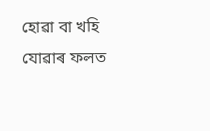হোৱা বা খহি যোৱাৰ ফলত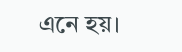এনে হয়।